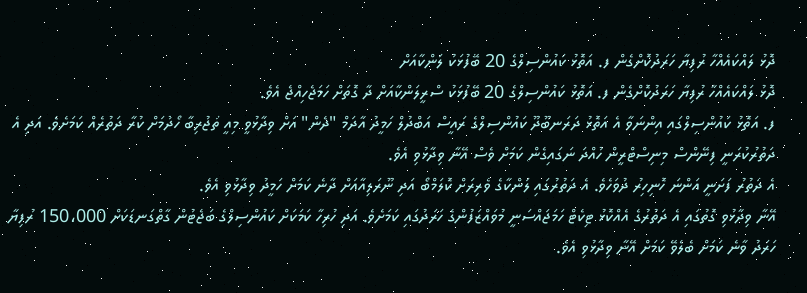ދޮޅު ލައްކައެއްހާ ރުފިޔާ ހަރަދުކޮށްގެން ފ. އަތޮޅު ކައުންސިލްގެ 20 ބޭފުޅަކު ލަންކާއަށް
ދޮޅު ލައްކައެއްހާ ރުފިޔާ ހަރަދުކޮށްގެން ފ. އަތޮޅު ކައުންސިލްގެ 20 ބޭފުޅަކު ސްރީލަންކާއަށް ދާ ގޮތަށް ހަމަޖެހިއްޖެ އެވެ.
ފ. އަތޮޅު ކައުންސިލްގައި އިންނަވާ އެ އަތޮޅު ދަރަނބޫދޫ ކައުންސިލްގެ ރައީސް އަބްދުލް ހަމީދު އާދަމް "ދެން" އަށް ވިދާޅުވީ މިއީ ތަޖުރިބާ ހޯދުމަށް ކުރާ ދަތުރެއް ކަމަށެވެ. އަދި އެ ދަތުރުކުރަނީ ފިނޭންސް މިނިސްޓްރީން ހުއްދަ ނަގައިގެން ކަމަށް ވެސް އޭނާ ވިދާޅުވި އެވެ.
އެ ދަތުރު ފަށަނީ އަންނަ ހޮނިހިރު ދުވަހެވެ. އެ ދަތުރުގައި ލަންކާގެ ވެރިރަށް ކޮލަމްބޯ އަދި ނޫރަލިއާއަށް ދާނެ ކަމަށް ހަމީދު ވިދާޅުވި އެވެ.
އޭނާ ވިދާޅުވި ގޮތުގައި އެ ދަތުރުގެ އެއްކޮޅު ޓިކެޓް ހަމަޖައްސަނީ މުވައްޒަފުންގެ ހަރަދުގައި ކަމަށެވެ. އަދި ހުރިހާ ކަމަކަށް ކައުންސިލްގެ ބަޖެޓުން ގާތްގަނޑަކަށް 150،000 ރުފިޔާ ހަރަދު ވާނެ ކަމަށް ބެލެވޭ ކަމަށް އޭނާ ވިދާޅުވި އެވެ.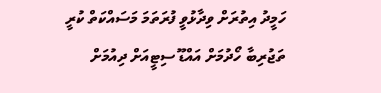ހަމީދު އިތުރަށް ވިދާޅުވީ ފުރަތަމަ މަސައްކަތް ކުރީ ތަޖުރިބާ ހޯދުމަށް އައްޑޫ ސިޓީއަށް ދިއުމަށް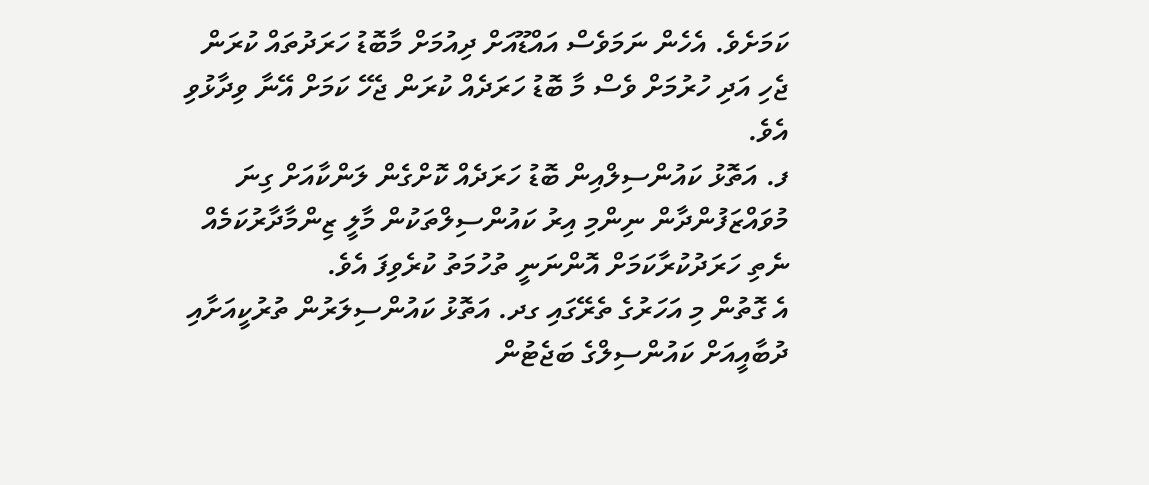ކަމަށެވެ. އެހެން ނަމަވެސް އައްޑޫއަށް ދިއުމަށް މާބޮޑު ހަރަދުތައް ކުރަން ޖެހި އަދި ހުރުމަށް ވެސް މާ ބޮޑު ހަރަދެއް ކުރަން ޖެހޭ ކަމަށް އޭނާ ވިދާޅުވި އެވެ.
ފ. އަތޮޅު ކައުންސިލްއިން ބޮޑު ހަރަދެއް ކޮށްގެން ލަންކާއަށް ގިނަ މުވައްޒަފުންދާން ނިންމި އިރު ކައުންސިލްތަކުން މާލީ ޒިންމާދާރުކަމެއް ނެތި ހަރަދުކުރާކަމަށް އޮންނަނީ ތުހުމަތު ކުރެވިފަ އެވެ.
އެ ގޮތުން މި އަހަރުގެ ތެރޭގައި ގދ. އަތޮޅު ކައުންސިލަރުން ތުރުކީއަށާއި ދުބާއީއަށް ކައުންސިލްގެ ބަޖެޓުން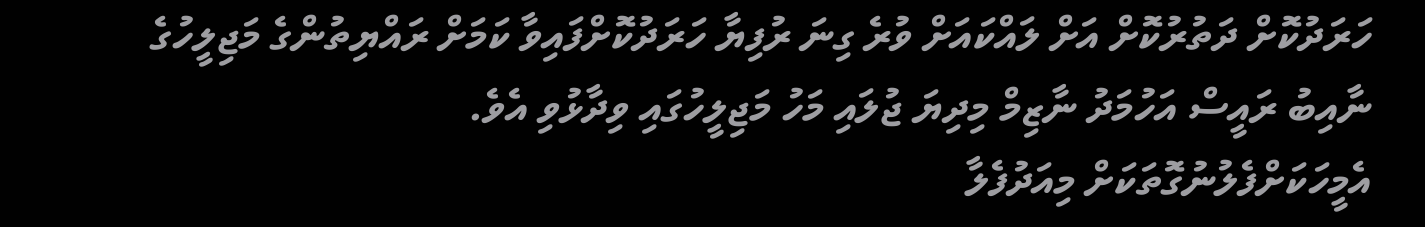ހަރަދުކޮށް ދަތުރުކޮށް އަށް ލައްކައަށް ވުރެ ގިނަ ރުފިޔާ ހަރަދުކޮށްފައިވާ ކަމަށް ރައްޔިތުންގެ މަޖިލީހުގެ ނާއިބު ރައީސް އަހުމަދު ނާޒިމް މިދިޔަ ޖުލައި މަހު މަޖިލީހުގައި ވިދާޅުވި އެވެ.
އެމީހަކަށްފެލުނުގޮތަކަށް މިއަދުފެލާ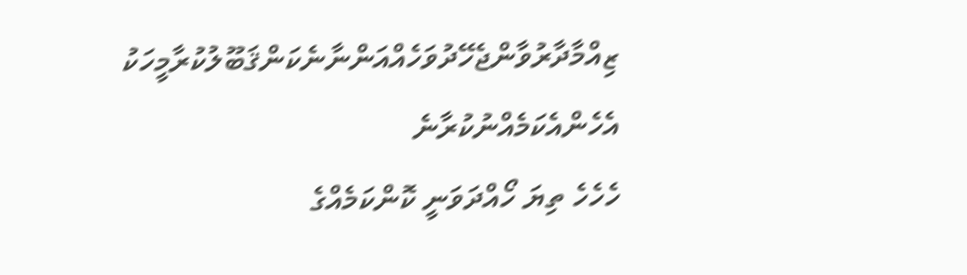ޒިއްމާދާރުވާންޖެހޭދުވަހެއްއަންނާނެކަންޤަބޫލުކުރާމީހަކު އެހެންއެކަމެއްނުކުރާނެ
ހެހެހެ ތިޔަ ހޯއްދަވަނީ ކޮންކަމެއްގެ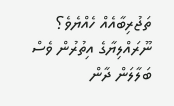ތަޖުރިބާއެއް ހެއްޔެވެ؟ ނޫރައްލިޔާގެ އިތުރުން ވެސް ބަލާލަން ދާން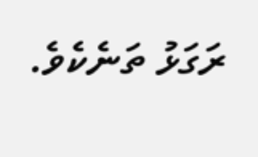ރަގަޅު ތަނެކެވެ.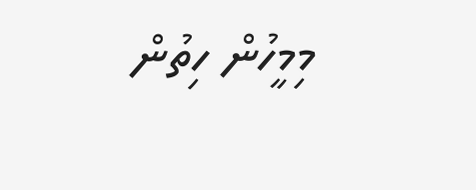މިމީހުން ހިތުން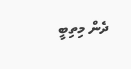ދެން މިތިބީ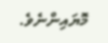މޮޔައިންނެވެ.